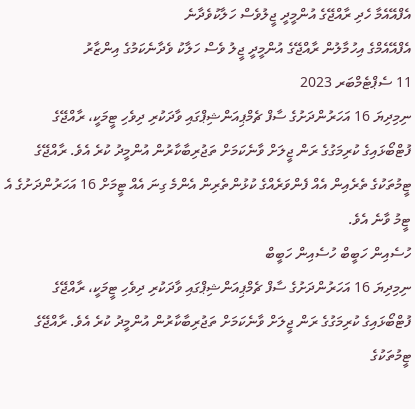އެފްއޭއެމާ ހެދި ރާއްޖޭގެ އުންމީދީ ޖީލުވެސް ހަލާކުވެދާނެ
އެފްއޭއެމްގެ އިހުމާލުން ރާއްޖޭގެ އުންމީދީ ޖީލު ވެސް ހަލާކު ވެދާނެކަމުގެ އިންޒާރު
11 ސެޕްޓެމްބަރ 2023
ނިމިދިޔަ 16 އަހަރުންދަށުގެ ސާފް ޗެމްޕިއަންޝިޕްގައި ވާދަކުރި ދިވެހި ޓީމަކީ، ރާއްޖޭގެ ފުޓްބޯޅައިގެ ކުރިމަގުގެ ރަން ޖީލަށް ވާނެކަމަށް ތަޖުރިބާކާރުން އުންމީދު ކުރެ އެވެ. ރާއްޖޭގެ ޓީމުތަކުގެ ތެރެއިން އެއް ފެންވަރެއްގެ ކުޅުންތެރިން އެންމެ ގިނަ އެއް ޓީމަށް 16 އަހަރުންދަށުގެ އެ ޓީމު ވާނެ އެވެ.
ހުސެއިން ހަބީބް ހުސެއިން ހަބީބް
ނިމިދިޔަ 16 އަހަރުންދަށުގެ ސާފް ޗެމްޕިއަންޝިޕްގައި ވާދަކުރި ދިވެހި ޓީމަކީ، ރާއްޖޭގެ ފުޓްބޯޅައިގެ ކުރިމަގުގެ ރަން ޖީލަށް ވާނެކަމަށް ތަޖުރިބާކާރުން އުންމީދު ކުރެ އެވެ. ރާއްޖޭގެ ޓީމުތަކުގެ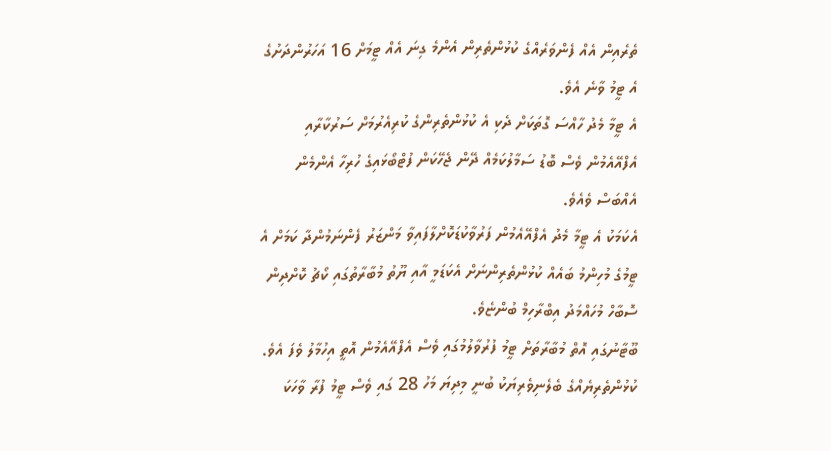ތެރެއިން އެއް ފެންވަރެއްގެ ކުޅުންތެރިން އެންމެ ގިނަ އެއް ޓީމަށް 16 އަހަރުންދަށުގެ އެ ޓީމު ވާނެ އެވެ.
އެ ޓީމާ މެދު ހާއްސަ ގޮތަކަށް ދެކި އެ ކުޅުންތެރިންގެ ކުރިއެރުމަށް ސަރުކާރާއި އެފްއޭއެމުން ވެސް ބޮޑު ސަމާލުކަމެއް ދޭން ޖެހޭކަން ފުޓްބޯޅައިގެ ހުރިހާ އެންމެން އެއްބަސް ވެއެވެ.
އެކަމަކު އެ ޓީމާ މެދު އެފްއޭއެމުން ފަރުވާކުޑަކޮށްލާފައިވާ މަންޒަރު ފެންނަމުންދާ ކަމަށް އެ ޓީމުގެ މުހިންމު ބައެއް ކުޅުންތެރިންނަށް އެކަޑަމީ އާއި ޔޫތު މުބާރާތުގައި ކޯޗު ކޮށްދިން ސޮބާހް މުހައްމަދު އިބްރާހިމް ބުންޏެވެ.
ބޫޓާނުގައި އޮތް މުބާރާތަށް ޓީމު ފުރުވާލުމުގައި ވެސް އެފްއޭއެމުން އޮތީ އިހުމާލު ވެފަ އެވެ. ކުޅުންތެރިޔެއްގެ ބެލެނިވެރިޔަކު ބުނީ މިދިޔަ މަހު 28 ގައި ވެސް ޓީމު ފުރާ ވާހަކަ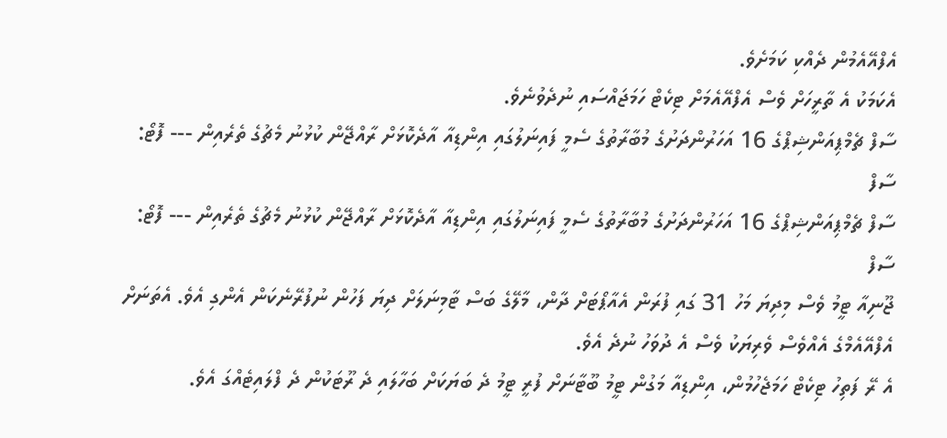އެފްއޭއެމުން ދެއްކި ކަމަށެވެ.
އެކަމަކު އެ ތާރީހަށް ވެސް އެފްއޭއެމަށް ޓިކެޓް ހަމަޖައްސައި ނުދެވުނެވެ.
ސާފް ޗެމްޕިއަންޝިޕްގެ 16 އަހަރުންދަށުގެ މުބާރާތުގެ ސެމީ ފައިނަލުގައި އިންޑިއާ އާދެކޮޅަށް ރާއްޖޭން ކުޅުނު މެޗުގެ ތެރެއިން --- ފޮޓޯ: ސާފް
ސާފް ޗެމްޕިއަންޝިޕްގެ 16 އަހަރުންދަށުގެ މުބާރާތުގެ ސެމީ ފައިނަލުގައި އިންޑިއާ އާދެކޮޅަށް ރާއްޖޭން ކުޅުނު މެޗުގެ ތެރެއިން --- ފޮޓޯ: ސާފް
ޖޫނިއާ ޓީމު ވެސް މިދިޔަ މަހު 31 ގައި ފުރަން އެއާޕޯޓަށް ދާން، މާލޭގެ ބަސް ޓާމިނަލަށް ދިޔަ ފަހުން ނުފުރޭނެކަން އެންގި އެވެ. އެތަނަށް އެފްއޭއެމްގެ އެއްވެސް ވެރިޔަކު ވެސް އެ ދުވަހު ނުދެ އެވެ.
އެ ރޭ ފަތިހު ޓިކެޓް ހަމަޖެހުމުން، އިންޑިއާ މަގުން ޓީމު ބޫޓާނަށް ފުރީ ޓީމު ދެ ބަޔަކަށް ބަހާލައި ދެ ރޫޓަކުން ދެ ފްލައިޓެއްގަ އެވެ.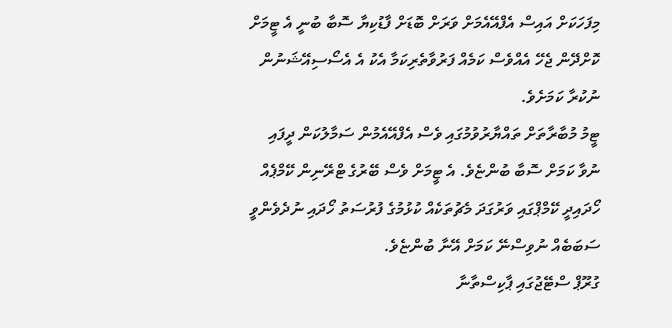މިފަހަކަށް އައިސް އެފްއޭއެމަށް ވަރަށް ބޮޑަށް ފާޑުކިޔާ ސޮބާ ބުނީ އެ ޓީމަށް ކޮށްދޭން ޖެހޭ އެއްވެސް ކަމެއް ފަރުވާތެރިކަމާ އެކު އެ އެސޯސިއޭޝަނުން ނުކުރާ ކަމަށެވެ.
ޓީމު މުބާރާތަށް ތައްޔާރުވުމުގައި ވެސް އެފްއޭއެމުން ސަމާލުކަން ދީފައި ނުވާ ކަމަށް ސޮބާ ބުންޏެވެ. އެ ޓީމަށް ވެސް ބޭރުގެ ޓްރޭނިން ކޭމްޕެއް ހޯދައިދީ ކޭމްޕްގައި ވަރުގަދަ މެޗުތަކެއް ކުޅުމުގެ ފުރުސަތު ހޯދައި ނުދެވެންވީ ސަބަބެއް ނުވިސްނޭ ކަމަށް އޭނާ ބުންޏެވެ.
ގުރޫޕް ސްޓޭޖުގައި ޕާކިސްތާނާ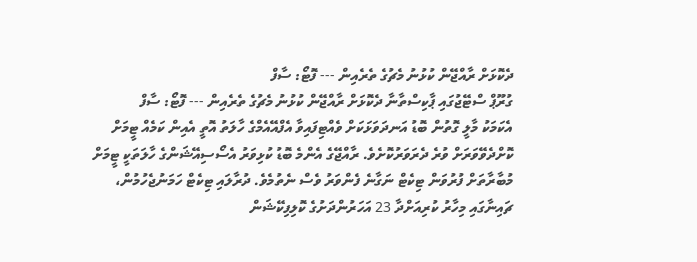ދެކޮޅަށް ރާއްޖޭން ކުޅުނު މެޗުގެ ތެރެއިން --- ފޮޓޯ: ސާފް
ގުރޫޕް ސްޓޭޖުގައި ޕާކިސްތާނާ ދެކޮޅަށް ރާއްޖޭން ކުޅުނު މެޗުގެ ތެރެއިން --- ފޮޓޯ: ސާފް
އެކަމަކު މާލީ ގޮތުން ބޮޑު އަނދަވަޅަކަށް ވެއްޓިފައިވާ އެފްއޭއެމްގެ ހާލަތު އޮތީ އެއިން ކަމެއް ޓީމަށް ކޮށްދެވޭވަރަށް ވުރެ ދެރަވަރުކޮށެވެ. ރާއްޖޭގެ އެންމެ ބޮޑު ކުޅިވަރު އެސޯސިއޭޝަންގެ ހާލަތަކީ ޓީމަށް މުބާރާތަށް ފުރުވަން ޓިކެޓް ނަގާނެ ފެންވަރު ވެސް ނެތުމެވެ. ދުރާލައި ޓިކެޓް ހަމަނުޖެހުމުން، ޗައިނާގައި މިހާރު ކުރިއަށްދާ 23 އަހަރުންދަށުގެ ކޮލިފިކޭޝަން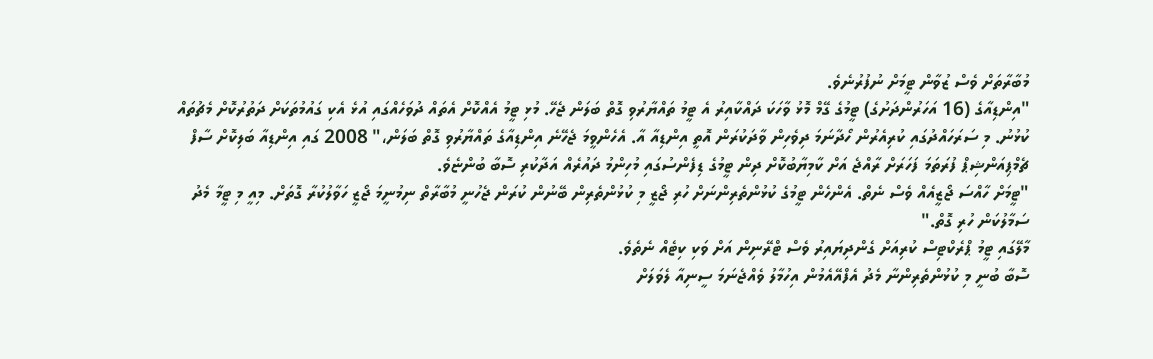މުބާރާތަށް ވެސް ޒުވާން ޓީމަށް ނުފުރުނެވެ.
"އިންޑިއާގެ (16 އަހަރުންދަށުގެ) ޓީމުގެ ގޭމް މޮޅު ވާހަކަ ދައްކާއިރު އެ ޓީމު ތައްޔާރުވި ގޮތް ބަލަން ޖެހޭ. މުޅި ޓީމު އެއްކޮށް އެތައް ދުވަހެއްގައި އުޅެ އެކި ގައުމުތަކަށް ދަތުރުކޮށް މެޗުތައް ކުޅުނު. މި ސަރަހައްދުގައި ކުރިއެރުން ހޯދާނަމަ ދިވެހިން ވާދަކުރަން އޮތީ އިންޑިއާ އާ. އެހެންވީމަ ޖެހޭނެ އިންޑިއާގެ ތައްޔާރުވި ގޮތް ބަލަން،" 2008 ގައި އިންޑިއާ ބަލިކޮށް ސާފް ޗެމްޕިއަންޝިޕް ފުރަތަމަ ފަހަރަށް ރާއްޖެ އަށް ކާމިޔާބުކޮށް ދިން ޓީމުގެ ޑިފެންސުގައި މުހިންމު ދައުރެއް އަދާކުރި ސޮބާ ބުންޏެވެ.
"ޓީމަށް ހާއްސަ ޖޯޒީއެއް ވެސް ނެތް. އެންހެން ޓީމުގެ ކުޅުންތެރިންނަށް ހުރި ޖޯޒީ މި ކުޅުންތެރިން ބޭނުން ކުރަން ޖެހުނީ މުބާރާތް ނިމުނީމަ ޖޯޒީ ހަވާލުކުރާ ގޮތަށް. މިއީ މި ޓީމާ މެދު ސަމާލުކަން ހުރި ގޮތް."
މާލޭގައި ޓީމު ޕްރެކްޓިސް ކުރިއަށް ގެންދިޔައިރު ވެސް ޓްރޭނިން އަށް ވަކި ކިޓެއް ނެތެވެ.
ސޮބާ ބުނީ މި ކުޅުންތެރިންނާ މެދު އެފްއޭއެމުން އިހުމާލު ވެއްޖެނަމަ ސީނިއާ ލެވަލަށް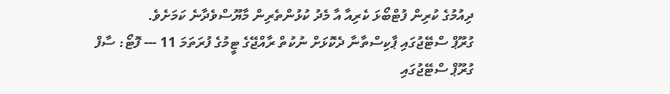ދިއުމުގެ ކުރިން ފުޓްބޯޅަ ކެރިއާ އާ މެދު ކުޅުންތެރިން މާޔޫސްވެދާނެ ކަމަށެވެ.
ގުރޫޕް ސްޓޭޖުގައި ޕާކިސްތާނާ ދެކޮޅަށް ނުކުތް ރާއްޖޭގެ ޓީމުގެ ފުރަތަމަ 11 --- ފޮޓޯ: ސާފް
ގުރޫޕް ސްޓޭޖުގައި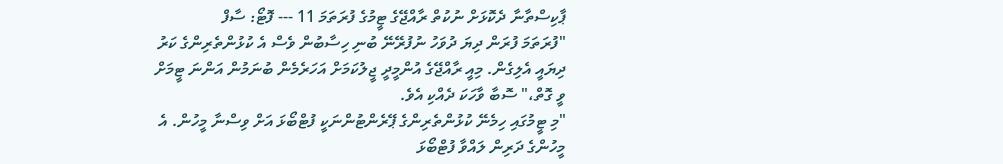ޕާކިސްތާނާ ދެކޮޅަށް ނުކުތް ރާއްޖޭގެ ޓީމުގެ ފުރަތަމަ 11 --- ފޮޓޯ: ސާފް
"ފުރަތަމަ ފުރަން ދިޔަ ދުވަހު ނުފުރޭނޭ ބުނި ހިސާބުން ވެސް އެ ކުޅުންތެރިންގެ ކަރު ދިޔައީ އެލިގެން. މިއީ ރާއްޖޭގެ އުންމީދީ ޖީލުކަމަށް އަހަރެމެން ބުނަމުން އަންނަ ޓީމަށް ވީ ގޮތް،" ސޮބާ ވާހަކަ ދެއްކި އެވެ.
"މި ޓީމުގައި ހިމެނޭ ކުޅުންތެރިންގެ ޕޭރެންޓުންނަކީ ފުޓްބޯޅަ އަށް ވިސްނާ މީހުން. އެ މީހުންގެ ދަރިން ލައްވާ ފުޓްބޯޅަ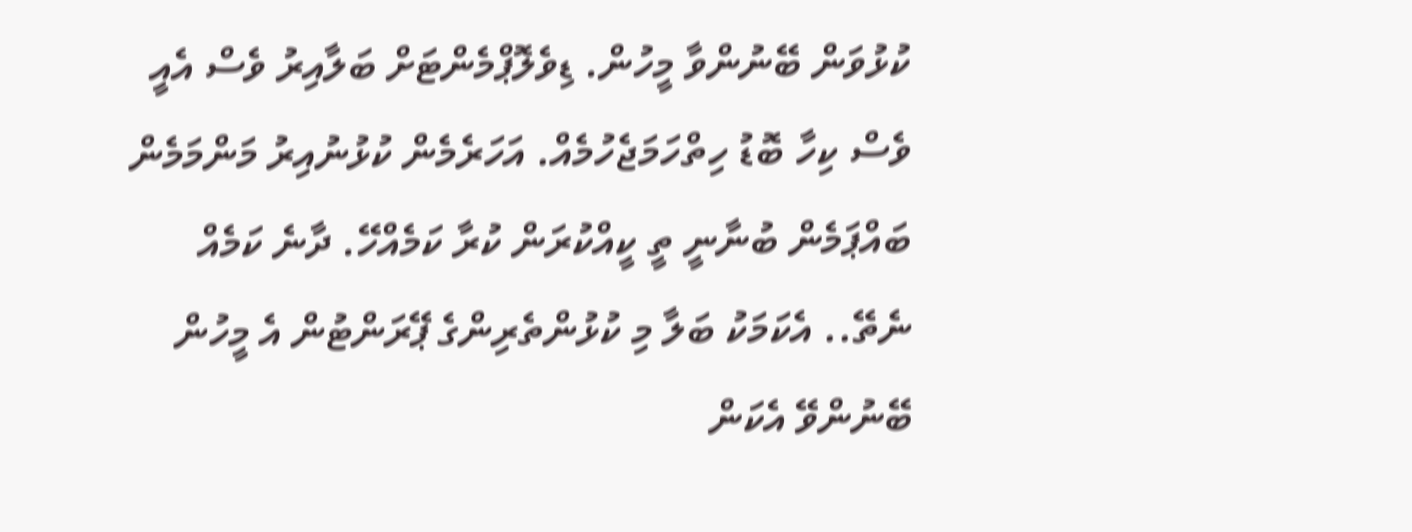ކުޅުވަން ބޭނުންވާ މީހުން. ޑިވެލޮޕްމެންޓަށް ބަލާއިރު ވެސް އެއީ ވެސް ކިހާ ބޮޑު ހިތްހަމަޖެހުމެއް. އަހަރެމެން ކުޅުނުއިރު މަންމަމެން ބައްޕަމެން ބުނާނީ ތީ ކީއްކުރަން ކުރާ ކަމެއްހޭ. ދާނެ ކަމެއް ނެތޭ.. އެކަމަކު ބަލާ މި ކުޅުންތެރިންގެ ޕޭރަންޓުން އެ މީހުން ބޭނުންވޭ އެކަން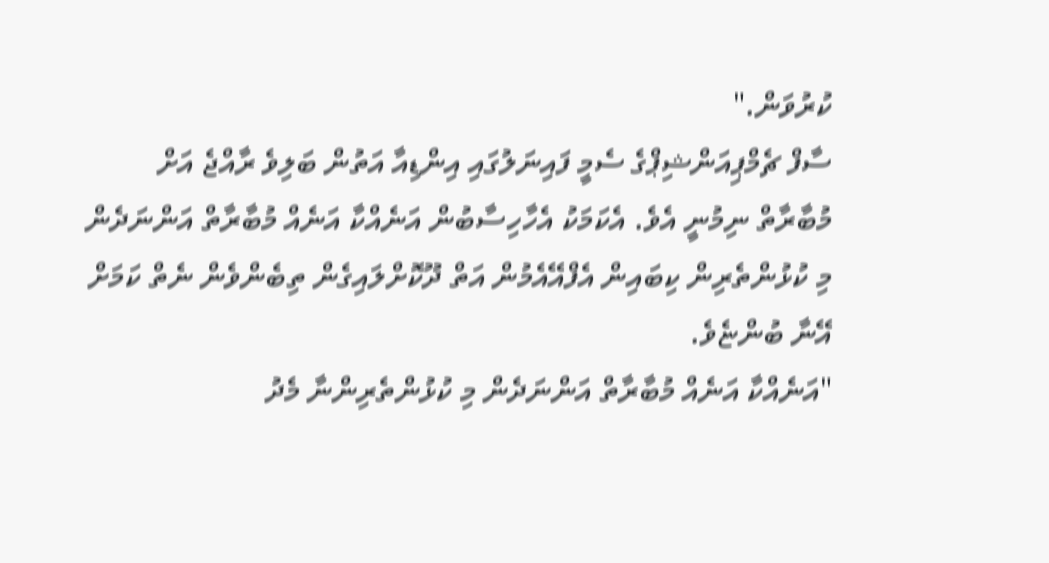ކުރުވަން."
ސާފް ޗެމްޕިއަންޝިޕްގެ ސެމީ ފައިނަލުގައި އިންޑިއާ އަތުން ބަލިވެ ރާއްޖެ އަށް މުބާރާތް ނިމުނީ އެވެ. އެކަމަކު އެހާހިސާބުން އަނެއްކާ އަނެއް މުބާރާތް އަންނަދެން މި ކުޅުންތެރިން ކިބައިން އެފްއޭއެމުން އަތް ދޫކޮށްލައިގެން ތިބެންވެން ނެތް ކަމަށް އޭނާ ބުންޏެވެ.
"އަނެއްކާ އަނެއް މުބާރާތް އަންނަދެން މި ކުޅުންތެރިންނާ މެދު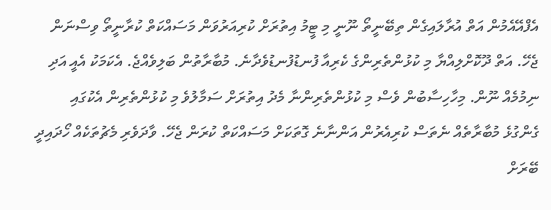އެފްއޭއެމުން އަތް އުރާލައިގެން ތިބޭނީތޯ ނޫނީ މި ޓީމު އިތުރަށް ކުރިއަރުވަން މަސައްކަތް ކުރާނީތޯ ވިސްނަން ޖެހޭ. އަތް ދޫކޮށްލިއްޔާ މި ކުޅުންތެރިންގެ ކެރިއާ ފުނޑުފުނޑުވެދާނެ. މުބާރާތުން ބަލިވެއްޖެ. އެކަމަކު އެއީ އަދި ނިމުމެއް ނޫން. މިހާހިސާބުން ވެސް މި ކުޅުންތެރިންނާ މެދު އިތުރަށް ސަމާލުވެ މި ކުޅުންތެރިން އެކުގައި ގެންގުޅެ މުބާރާތެއް ނެތަސް ކުރިއެރުން އަންނާނެ ގޮތަކަށް މަސައްކަތް ކުރަން ޖެހޭ. ވާދަވެރި މެޗުތަކެއް ހޯދައިދީ ބޭރަށް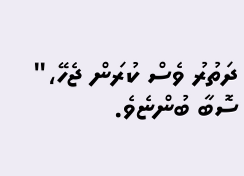ދަތުރު ވެސް ކުރަން ޖެހޭ،" ސޮބާ ބުންޏެވެ.